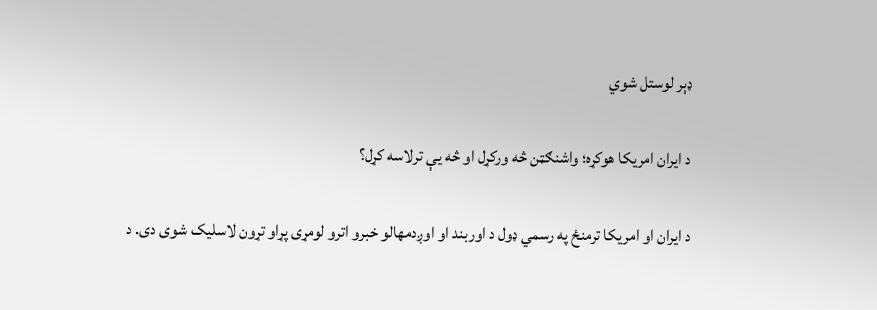ډېر لوستل شوي

د ایران امریکا هوکړه؛ واشنګټن څه ورکړل او څه یې ترلاسه کړل؟

د ایران او امریکا ترمنځ په رسمي ډول د اوربند او اوږدمهالو خبرو اترو لومړی پړاو تړون لاسلیک شوی دی. د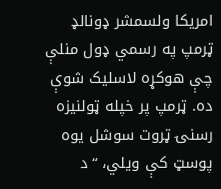امریکا ولسمشر ډونالډ ټرمپ په رسمي ډول منلې چې هوکړه لاسلیک شوې ده. ټرمپ پر خپله ټولنيزه رسنۍ ټروت سوشل یوه پوسټ کې ويلي، “د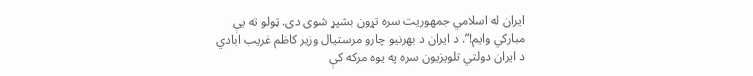ایران له اسلامي جمهوريت سره تړون بشپړ شوی دی. ټولو ته یې مبارکي وایم!”. د ایران د بهرنیو چارو مرستیال وزیر کاظم غریب ابادي د ایران دولتي تلویزیون سره په یوه مرکه کې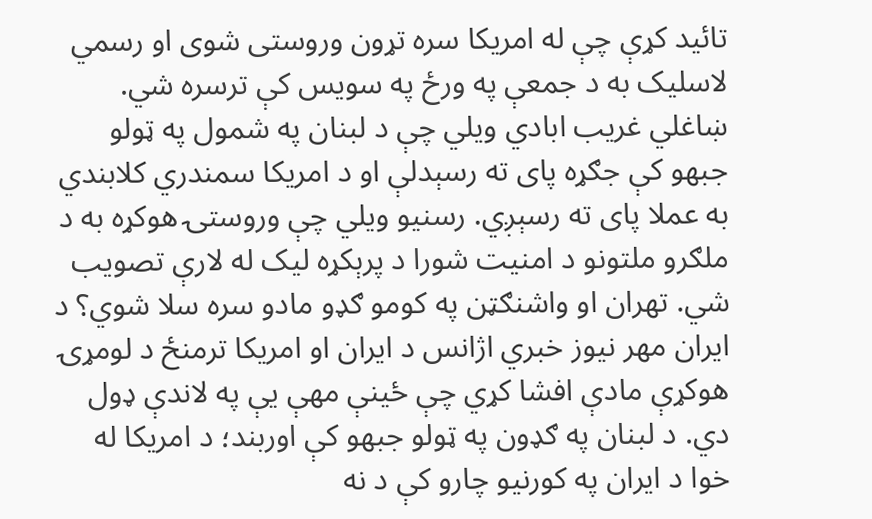تائید کړې چې له امریکا سره تړون وروستی شوی او رسمي لاسلیک به د جمعې په ورځ په سویس کې ترسره شي. ښاغلي غریب ابادي ویلي چې د لبنان په شمول په ټولو جبهو کې جګړه پای ته رسېدلې او د امریکا سمندري کلابندي به عملا پای ته رسېږي. رسنیو ویلي چې وروستۍ هوکړه به د ملګرو ملتونو د امنيت شورا د پرېکړه ليک له لارې تصويب شي. تهران او واشنګټن په کومو ګډو مادو سره سلا شوي؟ د ایران مهر نیوز خبري اژانس د ایران او امریکا ترمنځ د لومړۍ هوکړې مادې افشا کړي چې ځینې مهې یې په لاندې ډول دي. د لبنان په ګډون په ټولو جبهو کې اوربند؛ د امریکا له خوا د ایران په کورنيو چارو کې د نه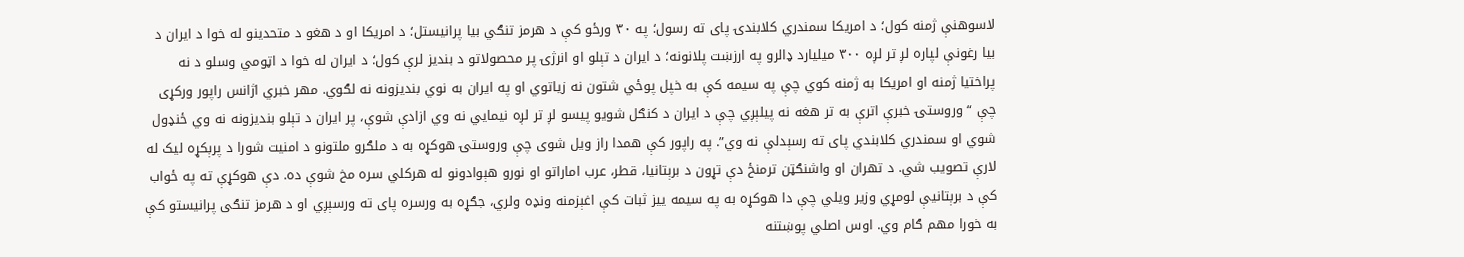لاسوهنې ژمنه کول؛ د امریکا سمندري کلابندۍ پای ته رسول؛ په ۳۰ ورځو کې د هرمز تنګي بيا پرانيستل؛ د امریکا او د هغو د متحدينو له خوا د ایران د بيا رغونې لپاره لږ تر لږه ۳۰۰ میليارد ډالرو په ارزښت پلانونه؛ د ایران د تېلو او انرژۍ پر محصولاتو د بنديز لرې کول؛ د ایران له خوا د اټومي وسلو د نه پراختيا ژمنه او امریکا به ژمنه کوي چې په سيمه کې به خپل پوځي شتون نه زياتوي او په ایران به نوي بنديزونه نه لګوي. مهر خبري اژانس راپور ورکړی چې “وروستۍ خبرې اترې به تر هغه نه پيلېږي چې د ایران د کنګل شويو پيسو لږ تر لږه نيمايي نه وي ازادې شوې، پر ایران د تېلو بنديزونه نه وي ځنډول شوي او سمندري کلابندي پای ته رسېدلې نه وي”. په راپور کې همدا راز ويل شوی چې وروستۍ هوکړه به د ملګرو ملتونو د امنيت شورا د پرېکړه ليک له لارې تصويب شي. د تهران او واشنګټن ترمنځ دې تړون د برېتانیا، قطر، عرب اماراتو او نورو هېوادونو له هرکلي سره مخ شوې ده. دې هوکړې ته په ځواب کې د برېتانیې لومړي وزیر ویلي چې دا هوکړه به په سیمه ییز ثبات کې اغېزمنه ونډه ولري، جګړه به ورسره پای ته ورسېږي او د هرمز تنګی پرانیستو کې به خورا مهم ګام وي. اوس اصلي پوښتنه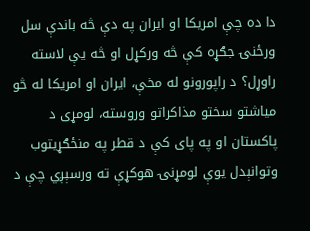دا ده چې امریکا او ایران په دې څه باندې سل ورځنۍ جګړه کې څه ورکړل او څه یې لاسته راوړل؟ د راپورونو له مخې، ایران او امریکا له څو میاشتو سختو مذاکراتو وروسته، لومړی د پاکستان او په پای کې د قطر په منځګړیتوب وتوانېدل یوې لومړنۍ هوکړې ته ورسېږي چې د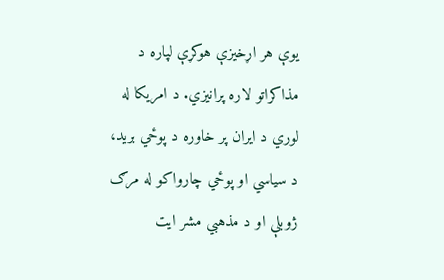یوې هر اړخیزې هوکړې لپاره د مذاکراتو لاره پرانیزي. د امریکا له لوري د ایران پر خاوره د پوځي برید، د سیاسي او پوځي چارواکو له مرګ ژوبلې او د مذهبي مشر ایت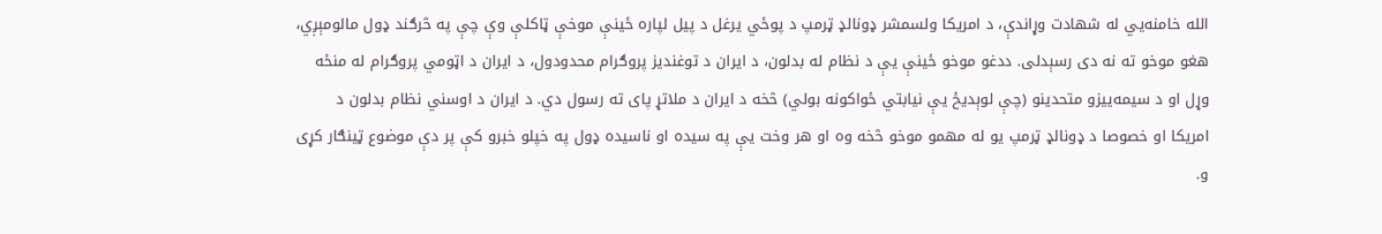الله خامنه‌یي له شهادت وړاندې، د امریکا ولسمشر ډونالډ ټرمپ د پوځي یرغل د پیل لپاره ځینې موخې ټاکلې وې چې په څرګند ډول مالومېږي، هغو موخو ته نه دی رسېدلی. ددغو موخو ځینې یې د نظام له بدلون، د ایران د توغندیز پروګرام محدودول، د ایران د اټومي پروګرام له منځه وړل او د سیمه‌ییزو متحدینو (چې لوېدیځ یې نیابتي ځواکونه بولي) څخه د ایران د ملاتړ پای ته رسول دي. د ایران د اوسني نظام بدلون د امریکا او خصوصا د ډونالډ ټرمپ یو له مهمو موخو څخه وه او هر وخت یې په سیده او ناسیده ډول په خپلو خبرو کې پر دې موضوع ټینګار کړی و.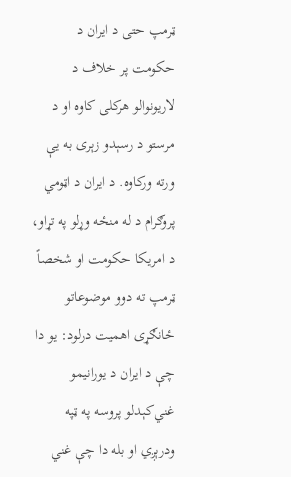ټرمپ حتی د ایران د حکومت پر خلاف د لاریونوالو هرکلی کاوه او د مرستو د رسېدو زېری به یې ورته ورکاوه. د ایران د اټومي پروګرام د له منځه وړلو په تړاو، د امریکا حکومت او شخصاً ټرمپ ته دوو موضوعاتو ځانګړی اهمیت درلود: یو دا چې د ایران د یورانیمو غني‌کېدلو پروسه په ټپه ودرېږي او بله دا چې غني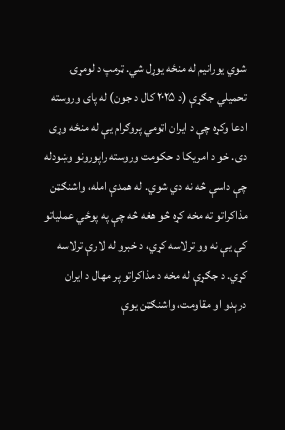شوي یورانیم له منځه یوړل شي. ټرمپ د لومړۍ تحمیلي جګړې (د ۲۰۲۵ کال د جون) له پای وروسته ادعا وکړه چې د ایران اټومي پروګرام یې له منځه وړی دی. خو د امریکا د حکومت وروسته راپورونو وښودله چې داسې څه نه دي شوي. له همدې امله، واشنګټن مذاکراتو ته مخه کړه څو هغه څه چې په پوځي عملیاتو کې یې نه وو ترلاسه کړي، د خبرو له لارې ترلاسه کړي. د جګړې له مخه د مذاکراتو پر مهال د ایران درېدو او مقاومت، واشنګټن یوې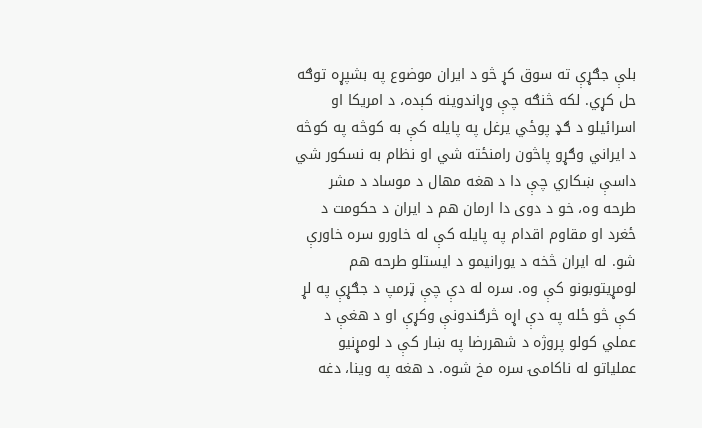بلې جګړې ته سوق کړ څو د ایران موضوع په بشپړه توګه حل کړي. لکه څنګه چې وړاندوینه کېده، د امریکا او اسرائیلو د ګډ پوځي یرغل په پایله کې به کوڅه‌ په کوڅه د ایراني وګړو پاڅون رامنځته شي او نظام به نسکور شي داسې ښکاري چې دا د هغه مهال د موساد د مشر طرحه وه، خو د دوی دا ارمان هم د ایران د حکومت د ځغرد او مقاوم اقدام په پایله کې له خاورو سره خاورې شو. له ایران څخه د یورانیمو د ایستلو طرحه هم لومړیتوبونو کې وه. سره له دې چې ټرمپ د جګړې په لړ کې څو ځله په دې اړه څرګندونې وکړې او د هغې د عملي کولو پروژه د شهررضا په ښار کې د لومړنيو عملیاتو له ناکامۍ سره مخ شوه. د هغه په وینا، دغه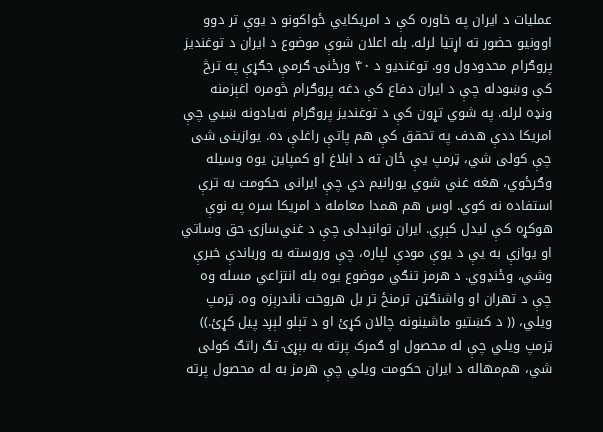عملیات د ایران په خاوره کې د امریکایي ځواکونو د یوې تر دوو اوونیو حضور ته اړتیا لرله. بله اعلان شوې موضوع د ایران د توغندیز پروګرام محدودول وو. توغندیو د ۴۰ ورځنۍ ګرمې جګړې په ترڅ کې وښودله چې د ایران دفاع کې دغه پروګرام څومره اغېزمنه ونډه لرله. په شوي تړون کې د توغندیز پروګرام نه‌یادونه ښیي چې امریکا ددې هدف په تحقق کې هم پاتې راغلې ده. یوازینی شی چې کولی شي، ټرمپ یې ځان ته د ابلاغ او کمپاین یوه وسیله وګرځوي، هغه غني شوي یورانیم دي چې ایرانی حکومت به ترې استفاده نه کوي. اوس هم همدا معامله د امریکا سره په نوې هوکړه کې لیدل کېږي. ایران توانېدلی چې د غني‌سازۍ حق وساتي او یوازې به یې د یوې مودې لپاره، چې وروسته به ورباندې خبرې وشي، وځنډوي. د هرمز تنګي موضوع یوه بله انتزاعي مسله وه چې د تهران او واشنګټن ترمنځ تر بل هروخت ناندرېزه وه. ټرمپ ویلي، (( د کښتیو ماشینونه چالان کړئ او د تېلو لېږد پیل کړئ.)) ټرمپ ویلي چې له محصول او ګمرک پرته به بېړۍ تګ راتګ کولی شي، هم‌مهاله د ایران حکومت ویلي چې هرمز به له محصول پرته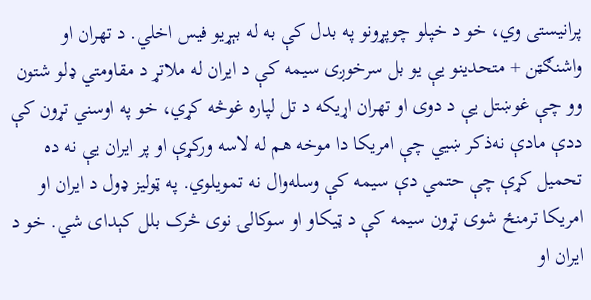پرانیستی وي، خو د خپلو چوپړونو په بدل کې به له بېړیو فیس اخلي. د تهران او واشنګټن + متحدینو یې یو بل سرخوږی سیمه کې د ایران له ملاتړ د مقاومتي ډلو شتون وو چې غوښتل یې د دوی او تهران اړیکه د تل لپاره غوڅه کړي، خو په اوسني تړون کې ددې مادې نه‌ذکر ښیي چې امریکا دا موخه هم له لاسه ورکړې او پر ایران یې نه ده تحمیل کړې چې حتمي دې سیمه کې وسله‌وال نه تمویلوي. په ټولیز ډول د ایران او امریکا ترمنځ شوی تړون سیمه کې د ټیکاو او سوکالۍ نوی څرک بلل کېدای شي. خو د ایران او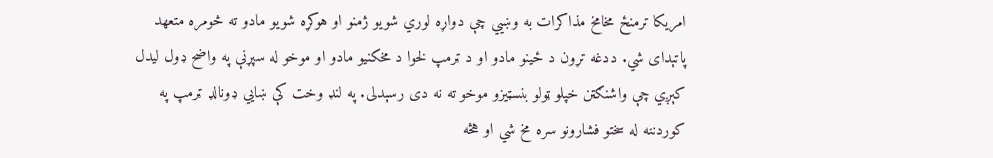امریکا ترمنځ مخامخ مذاکرات به وښیي چې دواړه لوري شویو ژمنو او هوکړه شویو مادو ته څومره متعهد پاتېدای شي. ددغه تړون د ځینو مادو او د ټرمپ لخوا د مخکنیو مادو او موخو له سپړنې په واضح ډول لیدل کېږي چې واشنګټن خپلو ټولو بنسټیزو موخو ته نه دی رسېدلی. په لنډ وخت کې ښایي ډونالډ ټرمپ په کوردننه له سختو فشارونو سره مخ شي او هڅه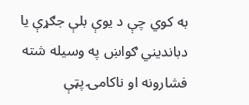به کوي چې د یوې بلې جګړې یا دباندیني ګواښ په وسیله شته فشارونه او ناکامۍ پټې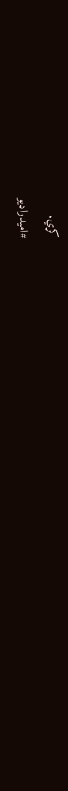کړي.
#امیدراډیو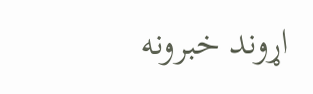اړوند خبرونه